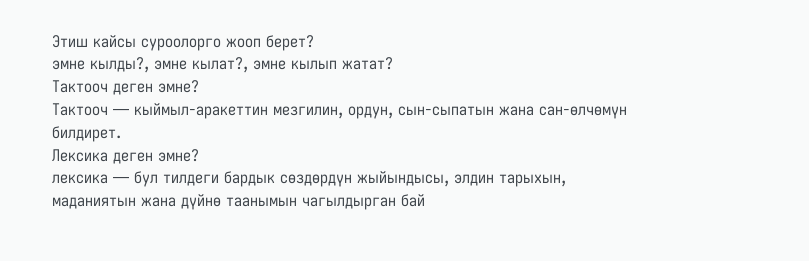Этиш кайсы суроолорго жооп берет?
эмне кылды?, эмне кылат?, эмне кылып жатат?
Тактооч деген эмне?
Тактооч — кыймыл-аракеттин мезгилин, ордун, сын-сыпатын жана сан-өлчөмүн билдирет.
Лексика деген эмне?
лексика — бул тилдеги бардык сөздөрдүн жыйындысы, элдин тарыхын, маданиятын жана дүйнө таанымын чагылдырган бай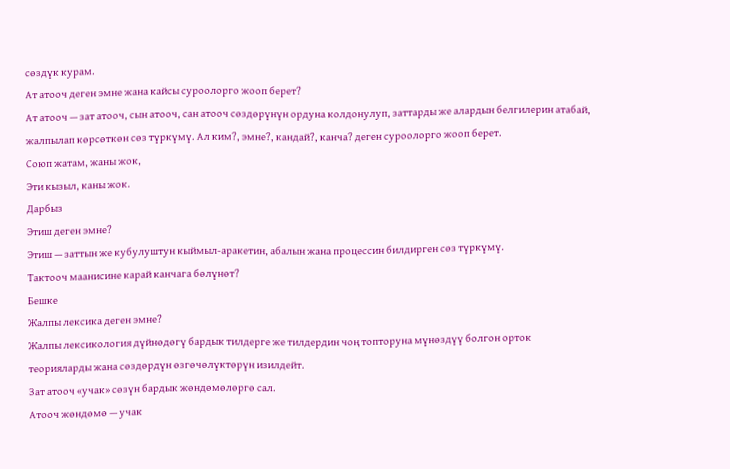сөздүк курам.
Ат атооч деген эмне жана кайсы суроолорго жооп берет?
Ат атооч — зат атооч, сын атооч, сан атооч сөздөрүнүн ордуна колдонулуп, заттарды же алардын белгилерин атабай, жалпылап көрсөткөн сөз түркүмү. Ал ким?, эмне?, кандай?, канча? деген суроолорго жооп берет.
Союп жатам, жаны жок,
Эти кызыл, каны жок.
Дарбыз
Этиш деген эмне?
Этиш — заттын же кубулуштун кыймыл-аракетин, абалын жана процессин билдирген сөз түркүмү.
Тактооч маанисине карай канчага бөлүнөт?
Бешке
Жалпы лексика деген эмне?
Жалпы лексикология дүйнөдөгү бардык тилдерге же тилдердин чоң топторуна мүнөздүү болгон орток теорияларды жана сөздөрдүн өзгөчөлүктөрүн изилдейт.
Зат атооч «учак» сөзүн бардык жөндөмөлөргө сал.
Атооч жөндөмө — учак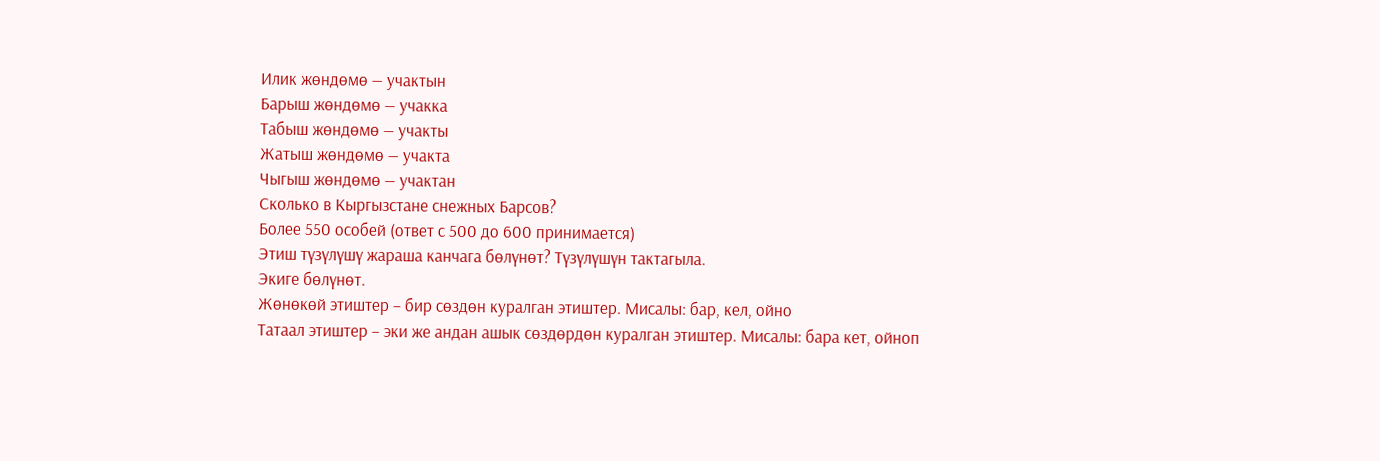Илик жөндөмө — учактын
Барыш жөндөмө — учакка
Табыш жөндөмө — учакты
Жатыш жөндөмө — учакта
Чыгыш жөндөмө — учактан
Сколько в Кыргызстане снежных Барсов?
Более 550 особей (ответ с 500 до 600 принимается)
Этиш түзүлүшү жараша канчага бөлүнөт? Түзүлүшүн тактагыла.
Экиге бөлүнөт.
Жөнөкөй этиштер – бир сөздөн куралган этиштер. Мисалы: бар, кел, ойно
Татаал этиштер – эки же андан ашык сөздөрдөн куралган этиштер. Мисалы: бара кет, ойноп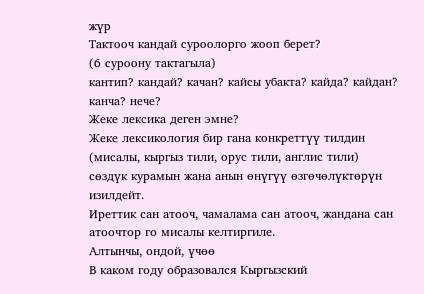жүр
Тактооч кандай суроолорго жооп берет?
(6 суроону тактагыла)
кантип? кандай? качан? кайсы убакта? кайда? кайдан? канча? нече?
Жеке лексика деген эмне?
Жеке лексикология бир гана конкреттүү тилдин (мисалы, кыргыз тили, орус тили, англис тили) сөздүк курамын жана анын өнүгүү өзгөчөлүктөрүн изилдейт.
Иреттик сан атооч, чамалама сан атооч, жандана сан атоочтор го мисалы келтиргиле.
Алтынчы, ондой, үчөө
В каком году образовался Кыргызский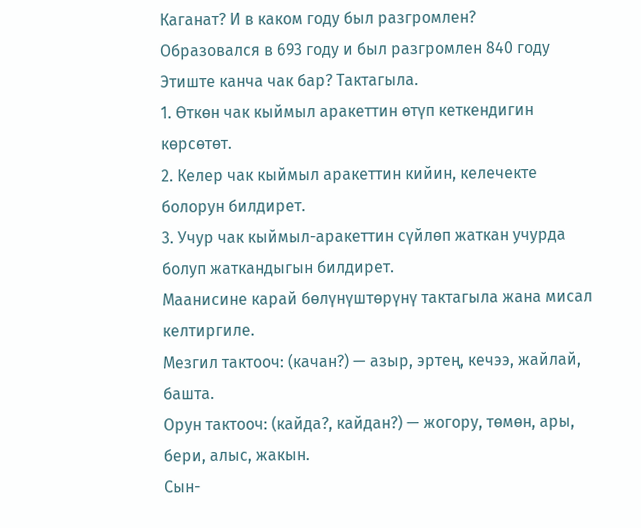Каганат? И в каком году был разгромлен?
Образовался в 693 году и был разгромлен 840 году
Этиште канча чак бар? Тактагыла.
1. Өткөн чак кыймыл аракеттин өтүп кеткендигин көрсөтөт.
2. Келер чак кыймыл аракеттин кийин, келечекте болорун билдирет.
3. Учур чак кыймыл-аракеттин сүйлөп жаткан учурда болуп жаткандыгын билдирет.
Маанисине карай бөлүнүштөрүнү тактагыла жана мисал келтиргиле.
Мезгил тактооч: (качан?) — азыр, эртең, кечээ, жайлай, башта.
Орун тактооч: (кайда?, кайдан?) — жогору, төмөн, ары, бери, алыс, жакын.
Сын-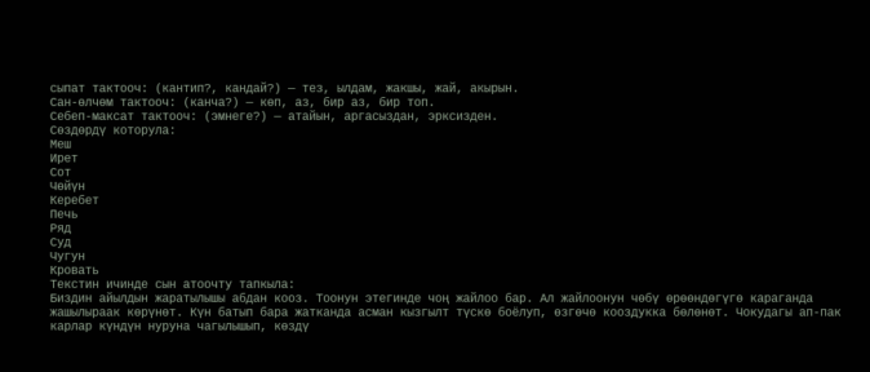сыпат тактооч: (кантип?, кандай?) — тез, ылдам, жакшы, жай, акырын.
Сан-өлчөм тактооч: (канча?) — көп, аз, бир аз, бир топ.
Себеп-максат тактооч: (эмнеге?) — атайын, аргасыздан, эрксизден.
Сөздөрдү которула:
Меш
Ирет
Сот
Чөйүн
Керебет
Печь
Ряд
Суд
Чугун
Кровать
Текстин ичинде сын атоочту тапкыла:
Биздин айылдын жаратылышы абдан кооз. Тоонун этегинде чоң жайлоо бар. Ал жайлоонун чөбү өрөөндөгүгө караганда жашылыраак көрүнөт. Күн батып бара жатканда асман кызгылт түскө боёлуп, өзгөчө кооздукка бөлөнөт. Чокудагы ап-пак карлар күндүн нуруна чагылышып, көздү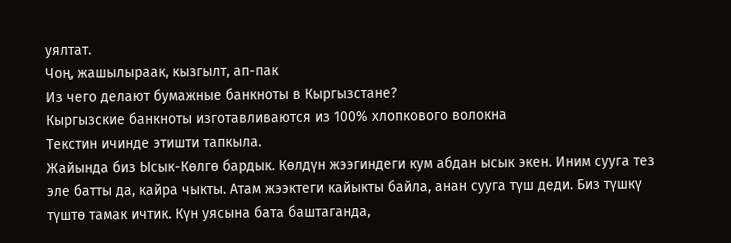уялтат.
Чоң, жашылыраак, кызгылт, ап-пак
Из чего делают бумажные банкноты в Кыргызстане?
Кыргызские банкноты изготавливаются из 100% хлопкового волокна
Текстин ичинде этишти тапкыла.
Жайында биз Ысык-Көлгө бардык. Көлдүн жээгиндеги кум абдан ысык экен. Иним сууга тез эле батты да, кайра чыкты. Атам жээктеги кайыкты байла, анан сууга түш деди. Биз түшкү түштө тамак ичтик. Күн уясына бата баштаганда,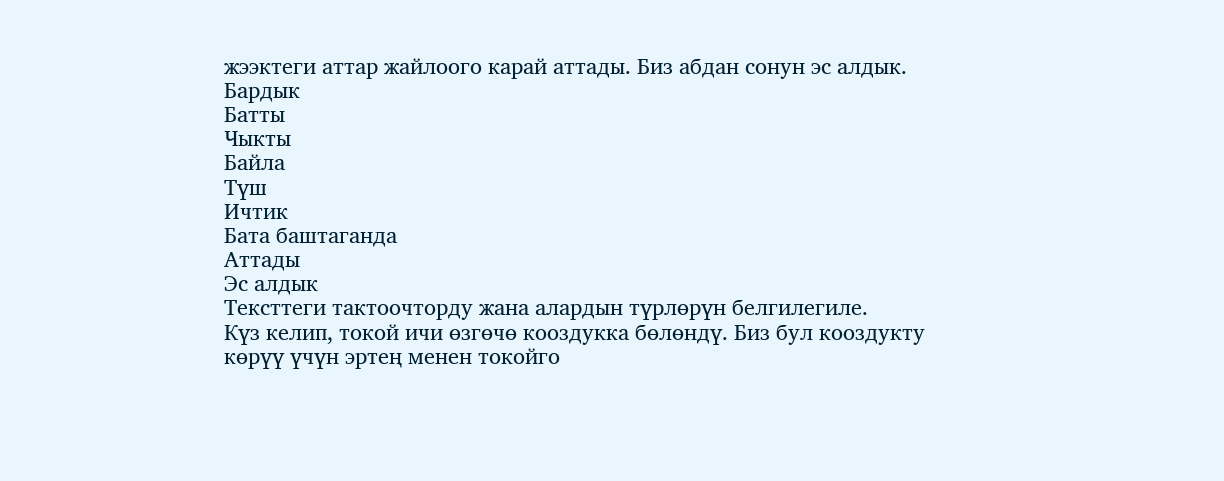жээктеги аттар жайлоого карай аттады. Биз абдан сонун эс алдык.
Бардык
Батты
Чыкты
Байла
Түш
Ичтик
Бата баштаганда
Аттады
Эс алдык
Тексттеги тактоочторду жана алардын түрлөрүн белгилегиле.
Күз келип, токой ичи өзгөчө кооздукка бөлөндү. Биз бул кооздукту көрүү үчүн эртең менен токойго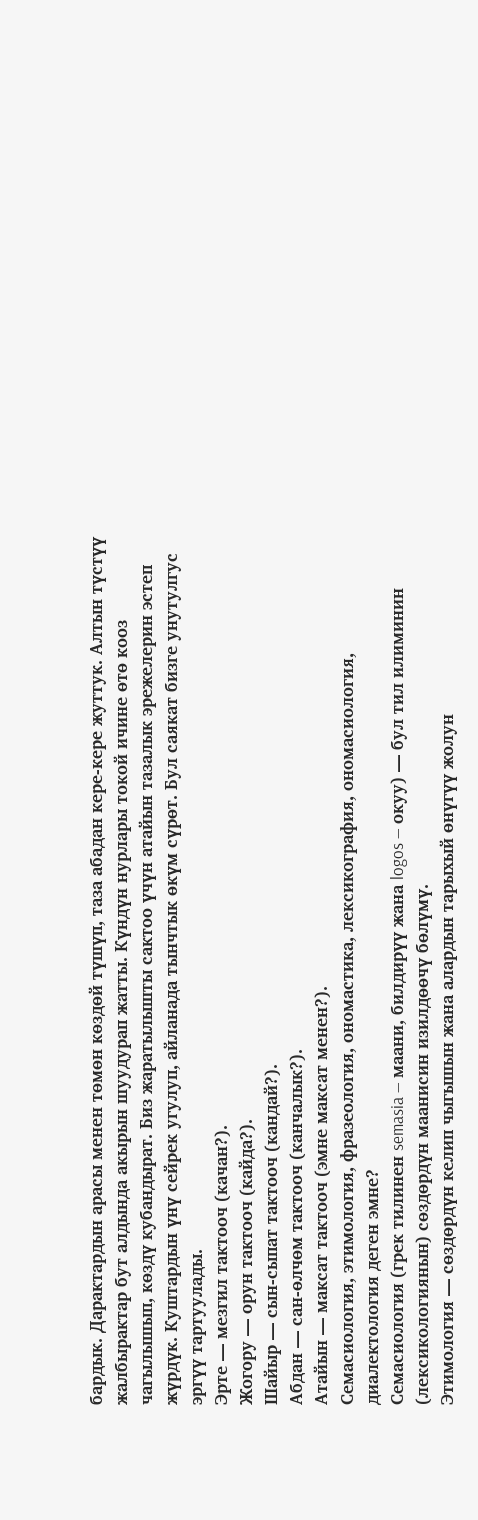бардык. Дарактардын арасы менен төмөн көздөй түшүп, таза абадан кере-кере жуттук. Алтын түстүү жалбырактар бут алдында акырын шуудурап жатты. Күндүн нурлары токой ичине өтө кооз чагылышып, көздү кубандырат. Биз жаратылышты сактоо үчүн атайын тазалык эрежелерин эстеп жүрдүк. Куштардын үнү сейрек угулуп, айланада тынчтык өкүм сүрөт. Бул саякат бизге унутулгус эргүү тартуулады.
Эрте — мезгил тактооч (качан?).
Жогору — орун тактооч (кайда?).
Шайыр — сын-сыпат тактооч (кандай?).
Абдан — сан-өлчөм тактооч (канчалык?).
Атайын — максат тактооч (эмне максат менен?).
Семасиология, этимология, фразеология, ономастика, лексикография, ономасиология, диалектология деген эмне?
Семасиология (грек тилинен semasia — маани, билдирүү жана logos — окуу) — бул тил илиминин (лексикологиянын) сөздөрдүн маанисин изилдөөчү бөлүмү.
Этимология — сөздөрдүн келип чыгышын жана алардын тарыхый өнүгүү жолун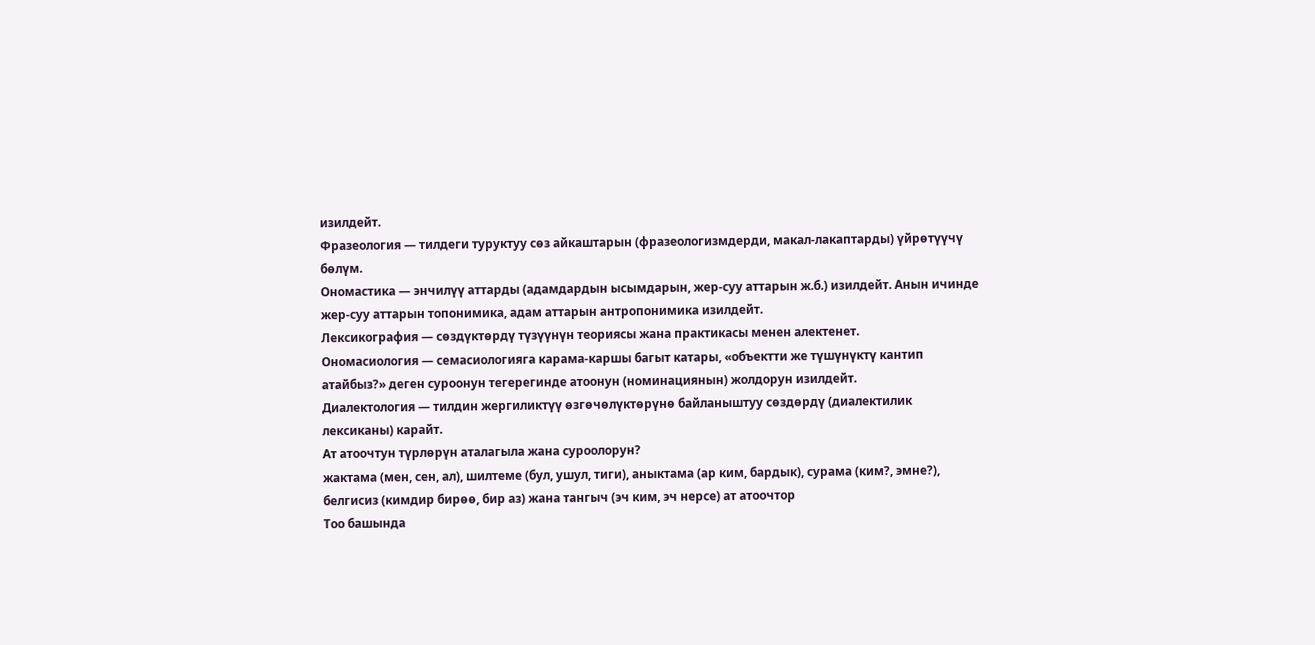изилдейт.
Фразеология — тилдеги туруктуу сөз айкаштарын (фразеологизмдерди, макал-лакаптарды) үйрөтүүчү бөлүм.
Ономастика — энчилүү аттарды (адамдардын ысымдарын, жер-суу аттарын ж.б.) изилдейт. Анын ичинде жер-суу аттарын топонимика, адам аттарын антропонимика изилдейт.
Лексикография — сөздүктөрдү түзүүнүн теориясы жана практикасы менен алектенет.
Ономасиология — семасиологияга карама-каршы багыт катары, «объектти же түшүнүктү кантип атайбыз?» деген суроонун тегерегинде атоонун (номинациянын) жолдорун изилдейт.
Диалектология — тилдин жергиликтүү өзгөчөлүктөрүнө байланыштуу сөздөрдү (диалектилик лексиканы) карайт.
Ат атоочтун түрлөрүн аталагыла жана суроолорун?
жактама (мен, сен, ал), шилтеме (бул, ушул, тиги), аныктама (ар ким, бардык), сурама (ким?, эмне?), белгисиз (кимдир бирөө, бир аз) жана тангыч (эч ким, эч нерсе) ат атоочтор
Тоо башында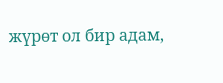жүрөт ол бир адам,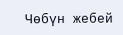Чөбүн жебей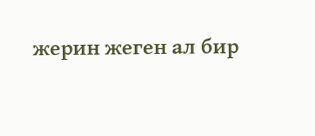жерин жеген ал бир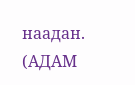наадан.
(АДАМ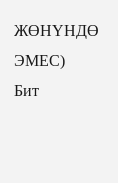ЖӨНҮНДӨ ЭМЕС)
Бит